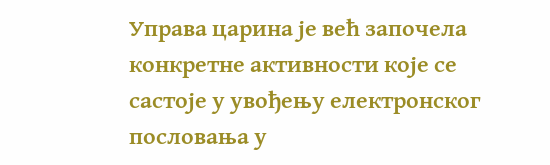Управа царина је већ започела конкретне активности које се састоје у увођењу електронског пословања у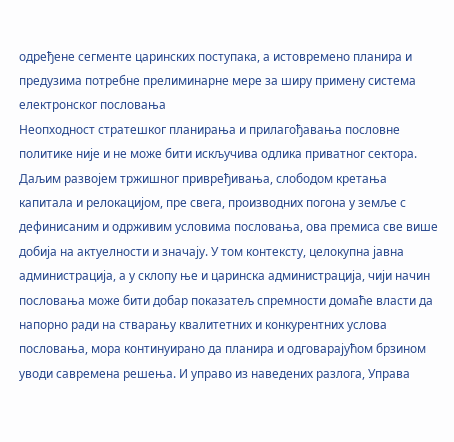одређене сегменте царинских поступака, а истовремено планира и предузима потребне прелиминарне мере за ширу примену система електронског пословања
Неопходност стратешког планирања и прилагођавања пословне политике није и не може бити искључива одлика приватног сектора. Даљим развојем тржишног привређивања, слободом кретања капитала и релокацијом, пре свега, производних погона у земље с дефинисаним и одрживим условима пословања, ова премиса све више добија на актуелности и значају. У том контексту, целокупна јавна администрација, а у склопу ње и царинска администрација, чији начин пословања може бити добар показатељ спремности домаће власти да напорно ради на стварању квалитетних и конкурентних услова пословања, мора континуирано да планира и одговарајућом брзином уводи савремена решења. И управо из наведених разлога, Управа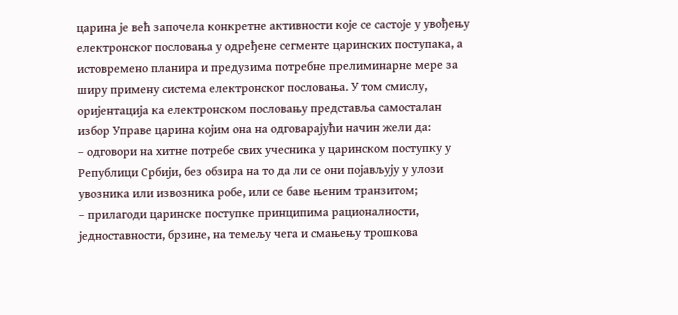царина је већ започела конкретне активности које се састоје у увођењу електронског пословања у одређене сегменте царинских поступака, а истовремено планира и предузима потребне прелиминарне мере за ширу примену система електронског пословања. У том смислу, оријентација ка електронском пословању представља самосталан избор Управе царина којим она на одговарајући начин жели да:
– одговори на хитне потребе свих учесника у царинском поступку у Републици Србији, без обзира на то да ли се они појављују у улози увозника или извозника робе, или се баве њеним транзитом;
– прилагоди царинске поступке принципима рационалности, једноставности, брзине, на темељу чега и смањењу трошкова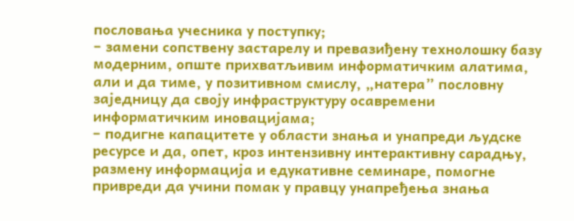пословања учесника у поступку;
– замени сопствену застарелу и превазиђену технолошку базу модерним, опште прихватљивим информатичким алатима, али и да тиме, у позитивном смислу, „натера” пословну заједницу да своју инфраструктуру осавремени информатичким иновацијама;
– подигне капацитете у области знања и унапреди људске ресурсе и да, опет, кроз интензивну интерактивну сарадњу, размену информација и едукативне семинаре, помогне привреди да учини помак у правцу унапређења знања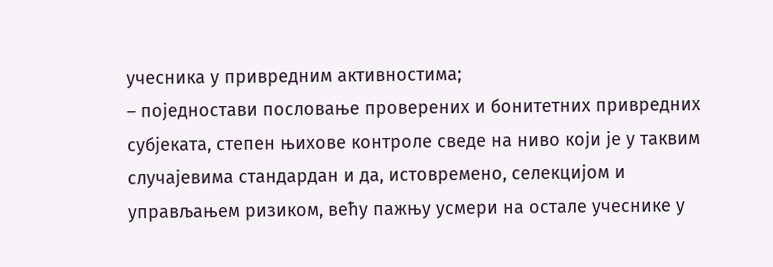учесника у привредним активностима;
– поједностави пословање проверених и бонитетних привредних субјеката, степен њихове контроле сведе на ниво који је у таквим случајевима стандардан и да, истовремено, селекцијом и управљањем ризиком, већу пажњу усмери на остале учеснике у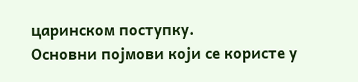царинском поступку.
Основни појмови који се користе у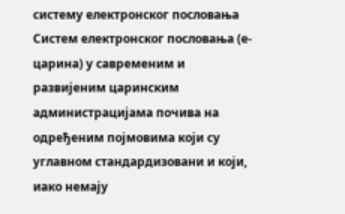систему електронског пословања
Систем електронског пословања (е-царина) у савременим и развијеним царинским администрацијама почива на одређеним појмовима који су углавном стандардизовани и који, иако немају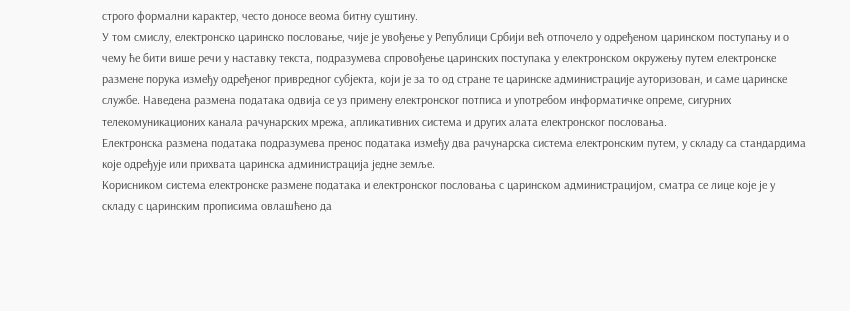строго формални карактер, често доносе веома битну суштину.
У том смислу, електронско царинско пословање, чије је увођење у Републици Србији већ отпочело у одређеном царинском поступању и о чему ће бити више речи у наставку текста, подразумева спровођење царинских поступака у електронском окружењу путем електронске размене порука између одређеног привредног субјекта, који је за то од стране те царинске администрације ауторизован, и саме царинске службе. Наведена размена података одвија се уз примену електронског потписа и употребом информатичке опреме, сигурних телекомуникационих канала рачунарских мрежа, апликативних система и других алата електронског пословања.
Електронска размена података подразумева пренос података између два рачунарска система електронским путем, у складу са стандардима које одређује или прихвата царинска администрација једне земље.
Корисником система електронске размене података и електронског пословања с царинском администрацијом, сматра се лице које је у складу с царинским прописима овлашћено да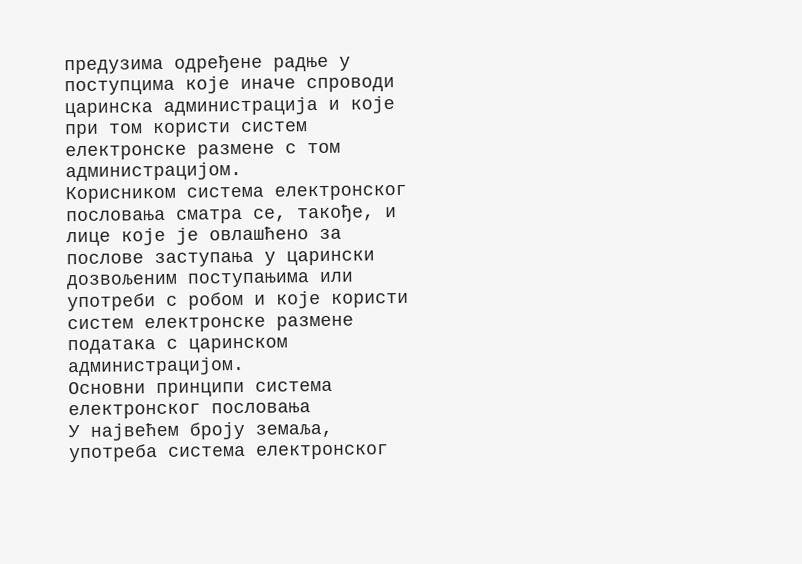предузима одређене радње у поступцима које иначе спроводи царинска администрација и које при том користи систем електронске размене с том администрацијом.
Корисником система електронског пословања сматра се, такође, и лице које је овлашћено за послове заступања у царински дозвољеним поступањима или употреби с робом и које користи систем електронске размене података с царинском администрацијом.
Основни принципи система електронског пословања
У највећем броју земаља, употреба система електронског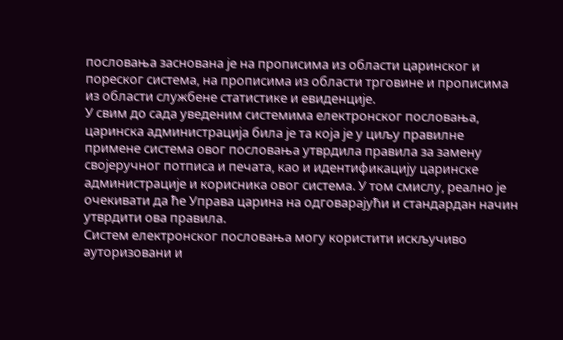пословања заснована је на прописима из области царинског и пореског система, на прописима из области трговине и прописима из области службене статистике и евиденције.
У свим до сада уведеним системима електронског пословања, царинска администрација била је та која је у циљу правилне примене система овог пословања утврдила правила за замену својеручног потписа и печата, као и идентификацију царинске администрације и корисника овог система. У том смислу, реално је очекивати да ће Управа царина на одговарајући и стандардан начин утврдити ова правила.
Систем електронског пословања могу користити искључиво ауторизовани и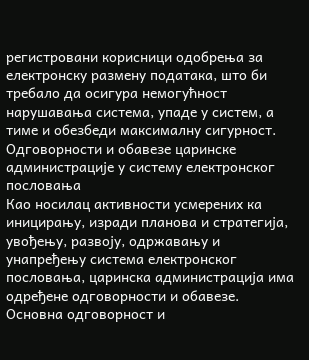регистровани корисници одобрења за електронску размену података, што би требало да осигура немогућност нарушавања система, упаде у систем, а тиме и обезбеди максималну сигурност.
Одговорности и обавезе царинске администрације у систему електронског пословања
Као носилац активности усмерених ка иницирању, изради планова и стратегија, увођењу, развоју, одржавању и унапређењу система електронског пословања, царинска администрација има одређене одговорности и обавезе.
Основна одговорност и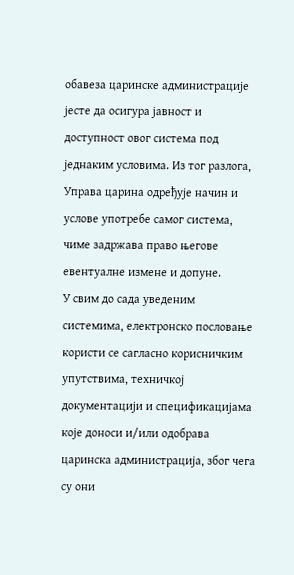обавеза царинске администрације јесте да осигура јавност и доступност овог система под једнаким условима. Из тог разлога, Управа царина одређује начин и услове употребе самог система, чиме задржава право његове евентуалне измене и допуне.
У свим до сада уведеним системима, електронско пословање користи се сагласно корисничким упутствима, техничкој документацији и спецификацијама које доноси и/или одобрава царинска администрација, због чега су они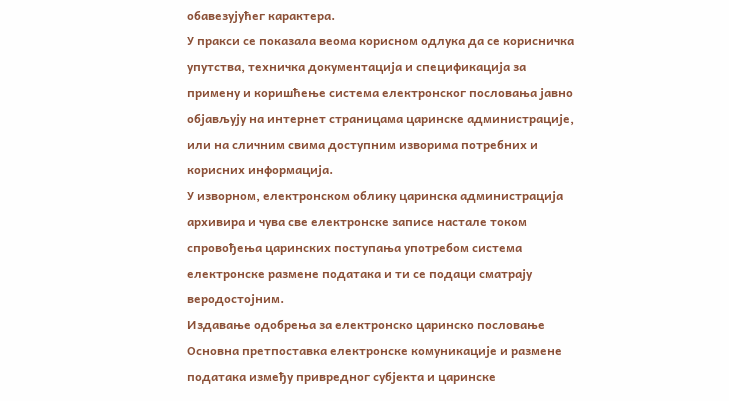обавезујућег карактера.
У пракси се показала веома корисном одлука да се корисничка упутства, техничка документација и спецификација за примену и коришћење система електронског пословања јавно објављују на интернет страницама царинске администрације, или на сличним свима доступним изворима потребних и корисних информација.
У изворном, електронском облику царинска администрација архивира и чува све електронске записе настале током спровођења царинских поступања употребом система електронске размене података и ти се подаци сматрају веродостојним.
Издавање одобрења за електронско царинско пословање
Основна претпоставка електронске комуникације и размене података између привредног субјекта и царинске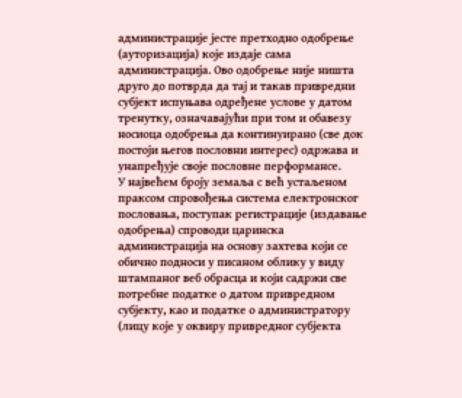администрације јесте претходно одобрење (ауторизација) које издаје сама администрација. Ово одобрење није ништа друго до потврда да тај и такав привредни субјект испуњава одређене услове у датом тренутку, означавајући при том и обавезу носиоца одобрења да континуирано (све док постоји његов пословни интерес) одржава и унапређује своје пословне перформансе.
У највећем броју земаља с већ устаљеном праксом спровођења система електронског пословања, поступак регистрације (издавање одобрења) спроводи царинска администрација на основу захтева који се обично подноси у писаном облику у виду штампаног веб обрасца и који садржи све потребне податке о датом привредном субјекту, као и податке о администратору (лицу које у оквиру привредног субјекта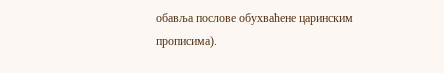обавља послове обухваћене царинским прописима).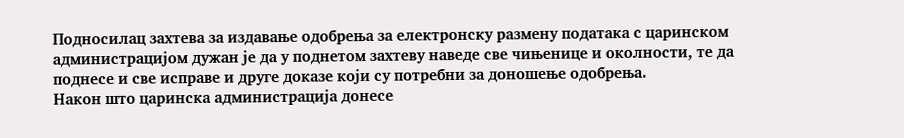Подносилац захтева за издавање одобрења за електронску размену података с царинском администрацијом дужан је да у поднетом захтеву наведе све чињенице и околности, те да поднесе и све исправе и друге доказе који су потребни за доношење одобрења.
Након што царинска администрација донесе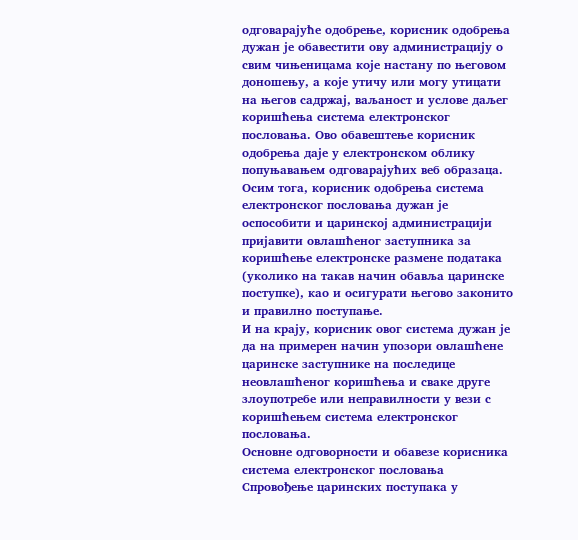одговарајуће одобрење, корисник одобрења дужан је обавестити ову администрацију о свим чињеницама које настану по његовом доношењу, а које утичу или могу утицати на његов садржај, ваљаност и услове даљег коришћења система електронског пословања. Ово обавештење корисник одобрења даје у електронском облику попуњавањем одговарајућих веб образаца.
Осим тога, корисник одобрења система електронског пословања дужан је оспособити и царинској администрацији пријавити овлашћеног заступника за коришћење електронске размене података (уколико на такав начин обавља царинске поступке), као и осигурати његово законито и правилно поступање.
И на крају, корисник овог система дужан је да на примерен начин упозори овлашћене царинске заступнике на последице неовлашћеног коришћења и сваке друге злоупотребе или неправилности у вези с коришћењем система електронског пословања.
Основне одговорности и обавезе корисника система електронског пословања
Спровођење царинских поступака у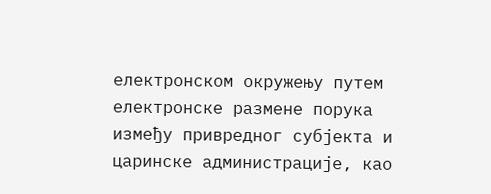електронском окружењу путем електронске размене порука између привредног субјекта и царинске администрације, као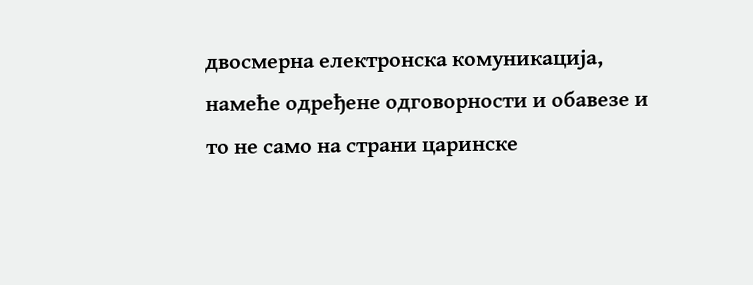двосмерна електронска комуникација, намеће одређене одговорности и обавезе и то не само на страни царинске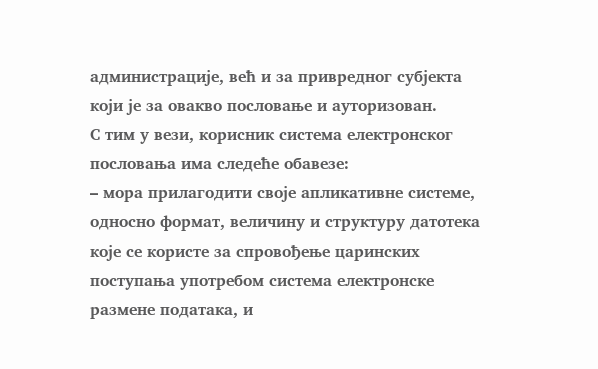администрације, већ и за привредног субјекта који је за овакво пословање и ауторизован.
С тим у вези, корисник система електронског пословања има следеће обавезе:
– мора прилагодити своје апликативне системе, односно формат, величину и структуру датотека које се користе за спровођење царинских поступања употребом система електронске размене података, и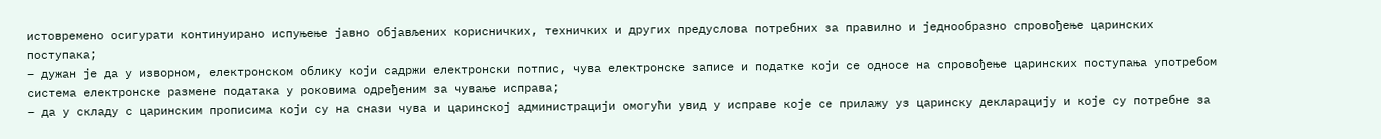истовремено осигурати континуирано испуњење јавно објављених корисничких, техничких и других предуслова потребних за правилно и једнообразно спровођење царинских поступака;
– дужан је да у изворном, електронском облику који садржи електронски потпис, чува електронске записе и податке који се односе на спровођење царинских поступања употребом система електронске размене података у роковима одређеним за чување исправа;
– да у складу с царинским прописима који су на снази чува и царинској администрацији омогући увид у исправе које се прилажу уз царинску декларацију и које су потребне за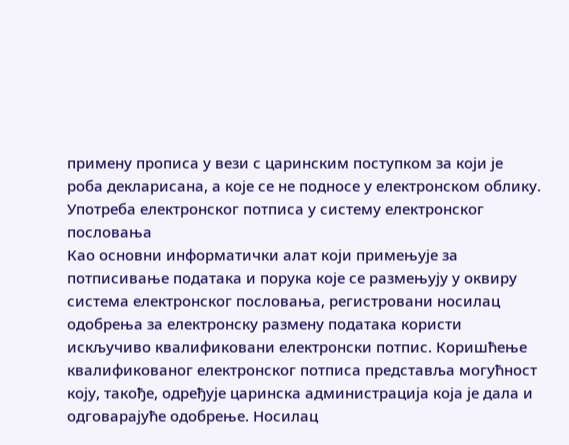примену прописа у вези с царинским поступком за који је роба декларисана, а које се не подносе у електронском облику.
Употреба електронског потписа у систему електронског пословања
Као основни информатички алат који примењује за потписивање података и порука које се размењују у оквиру система електронског пословања, регистровани носилац одобрења за електронску размену података користи искључиво квалификовани електронски потпис. Коришћење квалификованог електронског потписа представља могућност коју, такође, одређује царинска администрација која је дала и одговарајуће одобрење. Носилац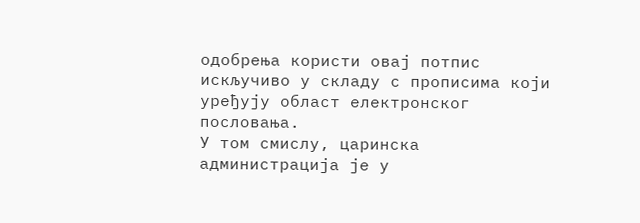одобрења користи овај потпис искључиво у складу с прописима који уређују област електронског пословања.
У том смислу, царинска администрација је у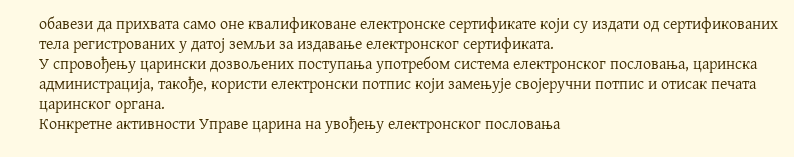обавези да прихвата само оне квалификоване електронске сертификате који су издати од сертификованих тела регистрованих у датој земљи за издавање електронског сертификата.
У спровођењу царински дозвољених поступања употребом система електронског пословања, царинска администрација, такође, користи електронски потпис који замењује својеручни потпис и отисак печата царинског органа.
Конкретне активности Управе царина на увођењу електронског пословања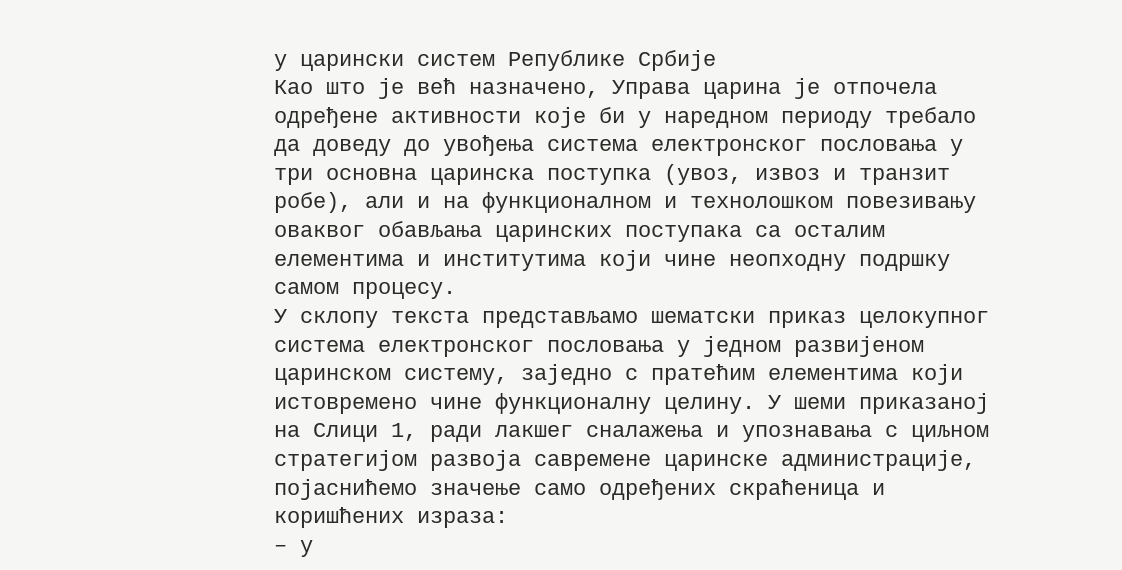у царински систем Републике Србије
Као што је већ назначено, Управа царина је отпочела одређене активности које би у наредном периоду требало да доведу до увођења система електронског пословања у три основна царинска поступка (увоз, извоз и транзит робе), али и на функционалном и технолошком повезивању оваквог обављања царинских поступака са осталим елементима и институтима који чине неопходну подршку самом процесу.
У склопу текста представљамо шематски приказ целокупног система електронског пословања у једном развијеном царинском систему, заједно с пратећим елементима који истовремено чине функционалну целину. У шеми приказаној на Слици 1, ради лакшег сналажења и упознавања с циљном стратегијом развоја савремене царинске администрације, појаснићемо значење само одређених скраћеница и коришћених израза:
– у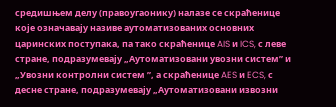средишњем делу (правоугаонику) налазе се скраћенице које означавају називе аутоматизованих основних царинских поступака, па тако скраћенице AIS и ICS, с леве стране, подразумевају „Аутоматизовани увозни систем” и „Увозни контролни систем ”, а скраћенице AES и ECS, с десне стране, подразумевају „Аутоматизовани извозни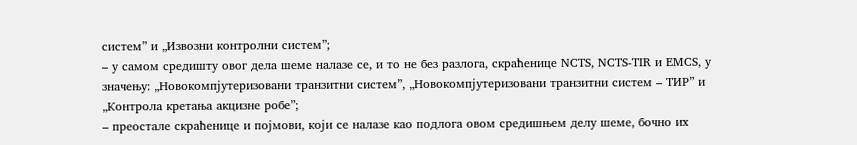систем” и „Извозни контролни систем”;
– у самом средишту овог дела шеме налазе се, и то не без разлога, скраћенице NCTS, NCTS-TIR и EMCS, у значењу: „Новокомпјутеризовани транзитни систем”, „Новокомпјутеризовани транзитни систем – ТИР” и „Контрола кретања акцизне робе”;
– преостале скраћенице и појмови, који се налазе као подлога овом средишњем делу шеме, бочно их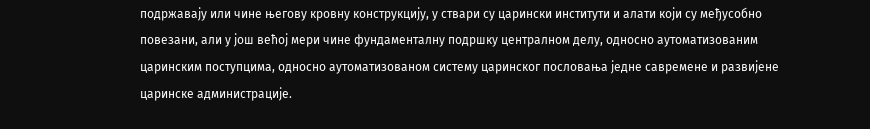подржавају или чине његову кровну конструкцију, у ствари су царински институти и алати који су међусобно повезани, али у још већој мери чине фундаменталну подршку централном делу, односно аутоматизованим царинским поступцима, односно аутоматизованом систему царинског пословања једне савремене и развијене царинске администрације.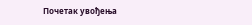Почетак увођења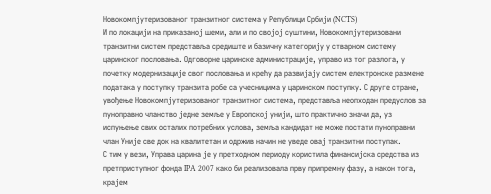Новокомпјутеризованог транзитног система у Републици Србији (NCTS)
И по локацији на приказаној шеми, али и по својој суштини, Новокомпјутеризовани транзитни систем представља средиште и базичну категорију у стварном систему царинског пословања. Одговорне царинске администрације, управо из тог разлога, у почетку модернизације свог пословања и крећу да развијају систем електронске размене података у поступку транзита робе са учесницима у царинском поступку. С друге стране, увођење Новокомпјутеризованог транзитног система, представља неопходан предуслов за пуноправно чланство једне земље у Европској унији, што практично значи да, уз испуњење свих осталих потребних услова, земља кандидат не може постати пуноправни члан Уније све док на квалитетан и одржив начин не уведе овај транзитни поступак.
С тим у вези, Управа царина је у претходном периоду користила финансијска средства из претприступног фонда IPA 2007 како би реализовала прву припремну фазу, а након тога, крајем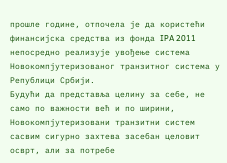прошле године, отпочела је да користећи финансијска средства из фонда IPA 2011 непосредно реализује увођење система Новокомпјутеризованог транзитног система у Републици Србији.
Будући да представља целину за себе, не само по важности већ и по ширини, Новокомпјутеризовани транзитни систем сасвим сигурно захтева засебан целовит осврт, али за потребе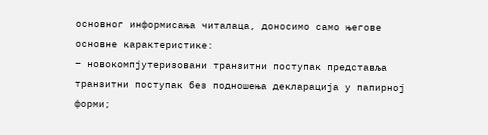основног информисања читалаца, доносимо само његове основне карактеристике:
– новокомпјутеризовани транзитни поступак представља транзитни поступак без подношења декларација у папирној форми;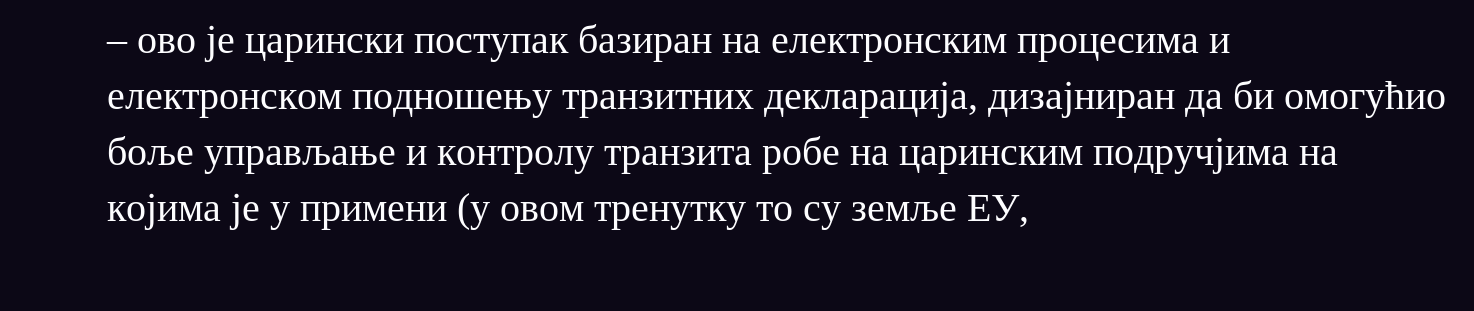– ово је царински поступак базиран на електронским процесима и електронском подношењу транзитних декларација, дизајниран да би омогућио боље управљање и контролу транзита робе на царинским подручјима на којима је у примени (у овом тренутку то су земље ЕУ,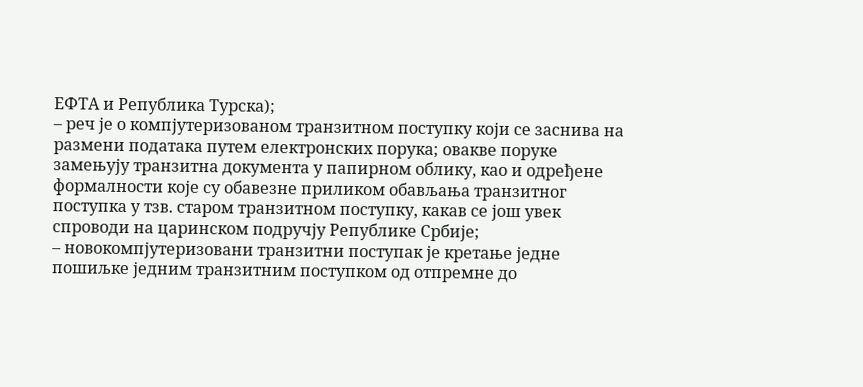ЕФТА и Република Турска);
– реч је о компјутеризованом транзитном поступку који се заснива на размени података путем електронских порука; овакве поруке замењују транзитна документа у папирном облику, као и одређене формалности које су обавезне приликом обављања транзитног поступка у тзв. старом транзитном поступку, какав се још увек спроводи на царинском подручју Републике Србије;
– новокомпјутеризовани транзитни поступак је кретање једне пошиљке једним транзитним поступком од отпремне до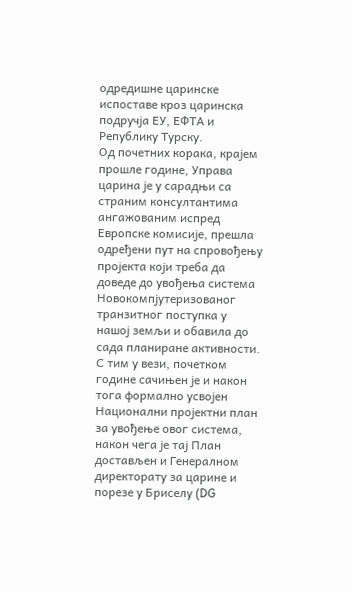одредишне царинске испоставе кроз царинска подручја ЕУ, ЕФТА и Републику Турску.
Од почетних корака, крајем прошле године, Управа царина је у сарадњи са страним консултантима ангажованим испред Европске комисије, прешла одређени пут на спровођењу пројекта који треба да доведе до увођења система Новокомпјутеризованог транзитног поступка у нашој земљи и обавила до сада планиране активности. С тим у вези, почетком године сачињен је и након тога формално усвојен Национални пројектни план за увођење овог система, након чега је тај План достављен и Генералном директорату за царине и порезе у Бриселу (DG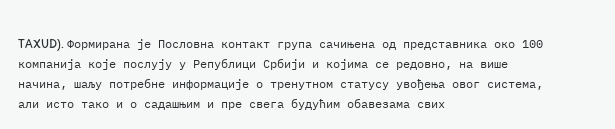TAXUD). Формирана је Пословна контакт група сачињена од представника око 100 компанија које послују у Републици Србији и којима се редовно, на више начина, шаљу потребне информације о тренутном статусу увођења овог система, али исто тако и о садашњим и пре свега будућим обавезама свих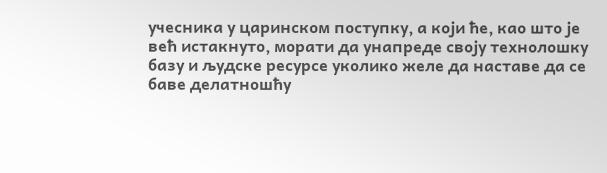учесника у царинском поступку, а који ће, као што је већ истакнуто, морати да унапреде своју технолошку базу и људске ресурсе уколико желе да наставе да се баве делатношћу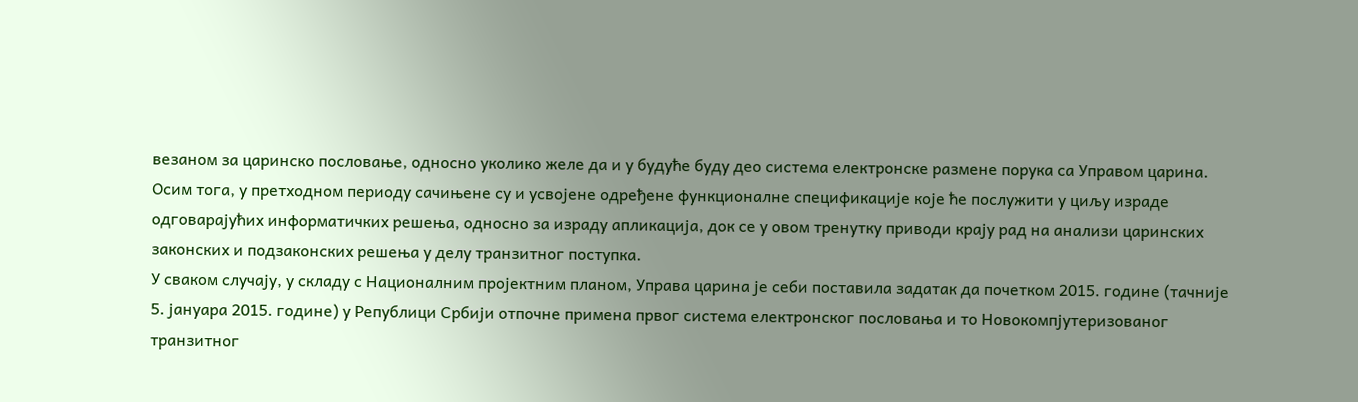везаном за царинско пословање, односно уколико желе да и у будуће буду део система електронске размене порука са Управом царина. Осим тога, у претходном периоду сачињене су и усвојене одређене функционалне спецификације које ће послужити у циљу израде одговарајућих информатичких решења, односно за израду апликација, док се у овом тренутку приводи крају рад на анализи царинских законских и подзаконских решења у делу транзитног поступка.
У сваком случају, у складу с Националним пројектним планом, Управа царина је себи поставила задатак да почетком 2015. године (тачније 5. јануара 2015. године) у Републици Србији отпочне примена првог система електронског пословања и то Новокомпјутеризованог транзитног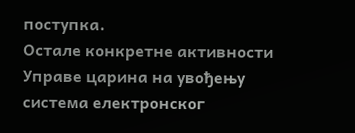поступка.
Остале конкретне активности Управе царина на увођењу система електронског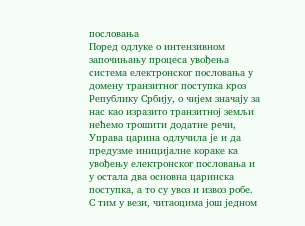пословања
Поред одлуке о интензивном започињању процеса увођења система електронског пословања у домену транзитног поступка кроз Републику Србију, о чијем значају за нас као изразито транзитној земљи нећемо трошити додатне речи, Управа царина одлучила је и да предузме иницијалне кораке ка увођењу електронског пословања и у остала два основна царинска поступка, а то су увоз и извоз робе. С тим у вези, читаоцима још једном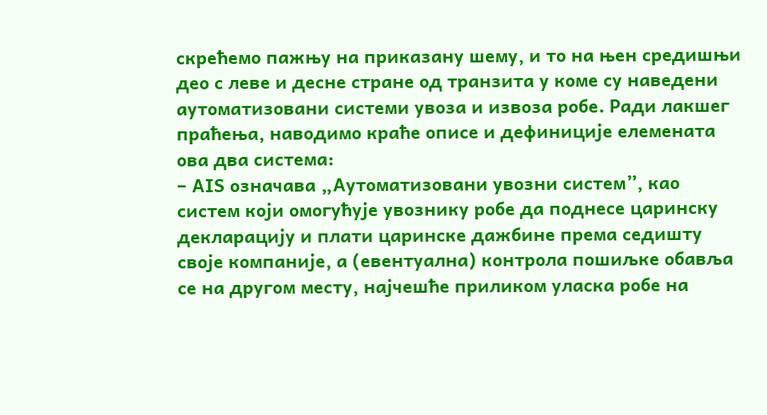скрећемо пажњу на приказану шему, и то на њен средишњи део с леве и десне стране од транзита у коме су наведени аутоматизовани системи увоза и извоза робе. Ради лакшег праћења, наводимо краће описе и дефиниције елемената ова два система:
– АIS означава „Аутоматизовани увозни систем”, као систем који омогућује увознику робе да поднесе царинску декларацију и плати царинске дажбине према седишту своје компаније, а (евентуална) контрола пошиљке обавља се на другом месту, најчешће приликом уласка робе на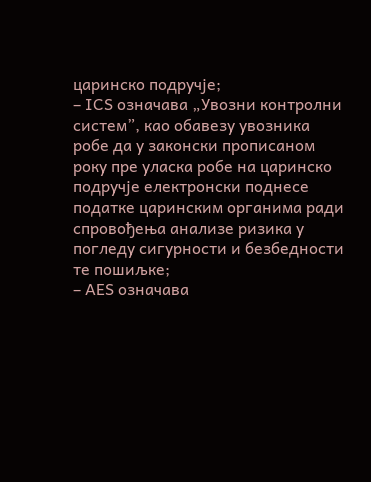царинско подручје;
– ICS означава „Увозни контролни систем”, као обавезу увозника робе да у законски прописаном року пре уласка робе на царинско подручје електронски поднесе податке царинским органима ради спровођења анализе ризика у погледу сигурности и безбедности те пошиљке;
– АЕS означава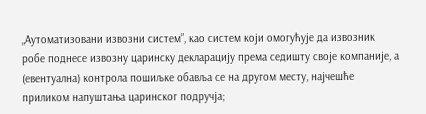„Аутоматизовани извозни систем”, као систем који омогућује да извозник робе поднесе извозну царинску декларацију према седишту своје компаније, а (евентуална) контрола пошиљке обавља се на другом месту, најчешће приликом напуштања царинског подручја;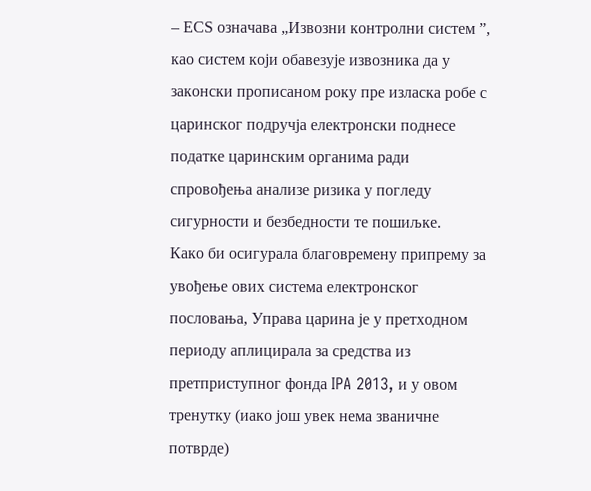– ЕCS означава „Извозни контролни систем ”, као систем који обавезује извозника да у законски прописаном року пре изласка робе с царинског подручја електронски поднесе податке царинским органима ради спровођења анализе ризика у погледу сигурности и безбедности те пошиљке.
Како би осигурала благовремену припрему за увођење ових система електронског пословања, Управа царина је у претходном периоду аплицирала за средства из претприступног фонда IPA 2013, и у овом тренутку (иако још увек нема званичне потврде)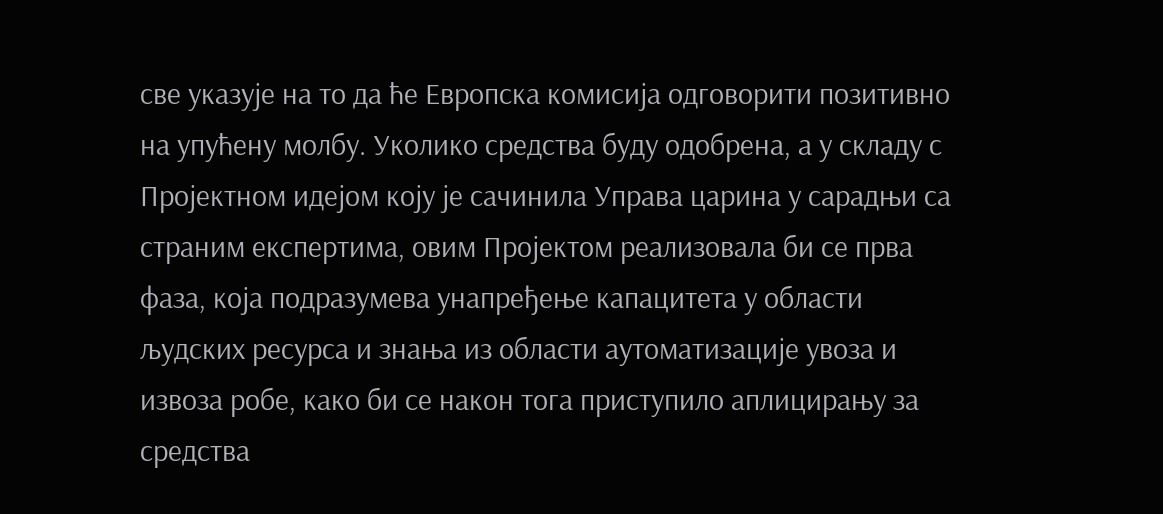све указује на то да ће Европска комисија одговорити позитивно на упућену молбу. Уколико средства буду одобрена, а у складу с Пројектном идејом коју је сачинила Управа царина у сарадњи са страним експертима, овим Пројектом реализовала би се прва фаза, која подразумева унапређење капацитета у области људских ресурса и знања из области аутоматизације увоза и извоза робе, како би се након тога приступило аплицирању за средства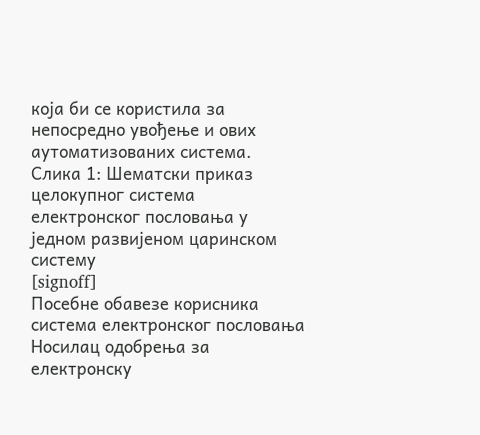која би се користила за непосредно увођење и ових аутоматизованих система.
Слика 1: Шематски приказ целокупног система електронског пословања у једном развијеном царинском систему
[signoff]
Посебне обавезе корисника система електронског пословања
Носилац одобрења за електронску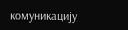комуникацију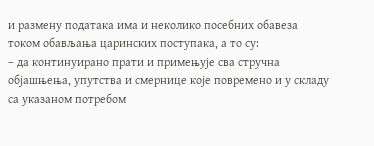и размену података има и неколико посебних обавеза током обављања царинских поступака, а то су:
– да континуирано прати и примењује сва стручна објашњења, упутства и смернице које повремено и у складу са указаном потребом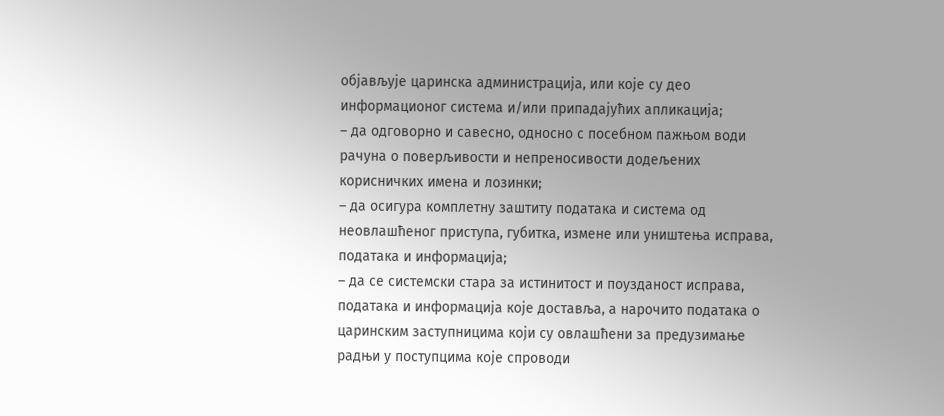објављује царинска администрација, или које су део информационог система и/или припадајућих апликација;
– да одговорно и савесно, односно с посебном пажњом води рачуна о поверљивости и непреносивости додељених корисничких имена и лозинки;
– да осигура комплетну заштиту података и система од неовлашћеног приступа, губитка, измене или уништења исправа, података и информација;
– да се системски стара за истинитост и поузданост исправа, података и информација које доставља, а нарочито података о царинским заступницима који су овлашћени за предузимање радњи у поступцима које спроводи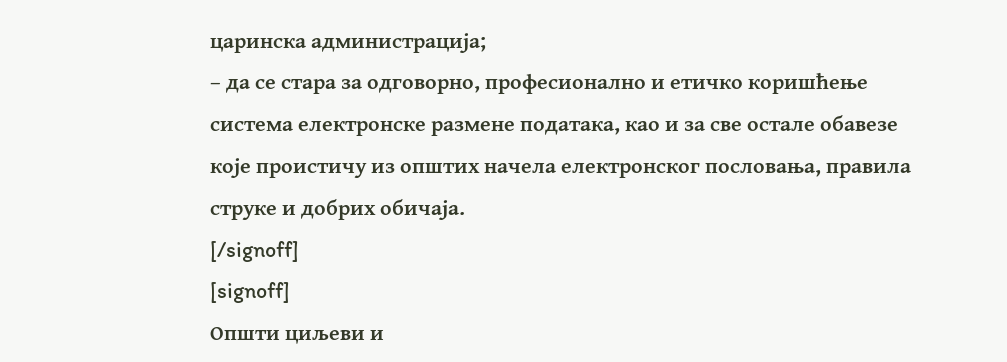царинска администрација;
– да се стара за одговорно, професионално и етичко коришћење система електронске размене података, као и за све остале обавезе које проистичу из општих начела електронског пословања, правила струке и добрих обичаја.
[/signoff]
[signoff]
Општи циљеви и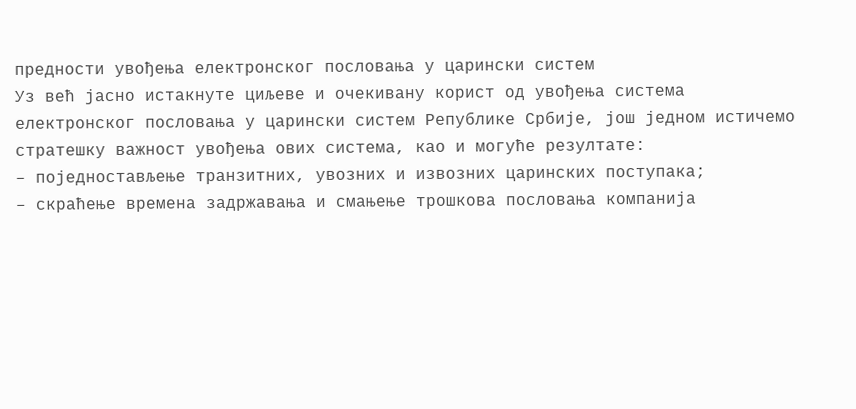предности увођења електронског пословања у царински систем
Уз већ јасно истакнуте циљеве и очекивану корист од увођења система електронског пословања у царински систем Републике Србије, још једном истичемо стратешку важност увођења ових система, као и могуће резултате:
– поједностављење транзитних, увозних и извозних царинских поступака;
– скраћење времена задржавања и смањење трошкова пословања компанија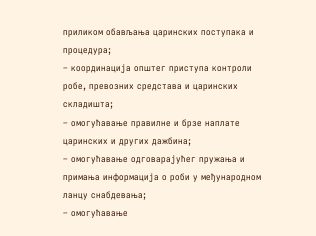приликом обављања царинских поступака и процедура;
– координација општег приступа контроли робе, превозних средстава и царинских складишта;
– омогућавање правилне и брзе наплате царинских и других дажбина;
– омогућавање одговарајућег пружања и примања информација о роби у међународном ланцу снабдевања;
– омогућавање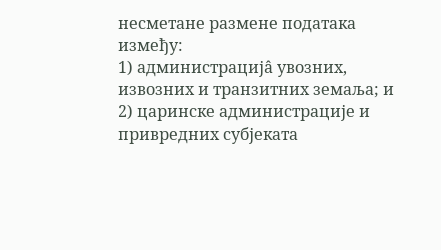несметане размене података између:
1) администрацијâ увозних, извозних и транзитних земаља; и
2) царинске администрације и привредних субјеката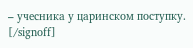– учесника у царинском поступку.
[/signoff]